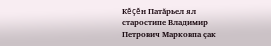Кĕçĕн Патăрьел ял старостипе Владимир Петрович Марковпа çак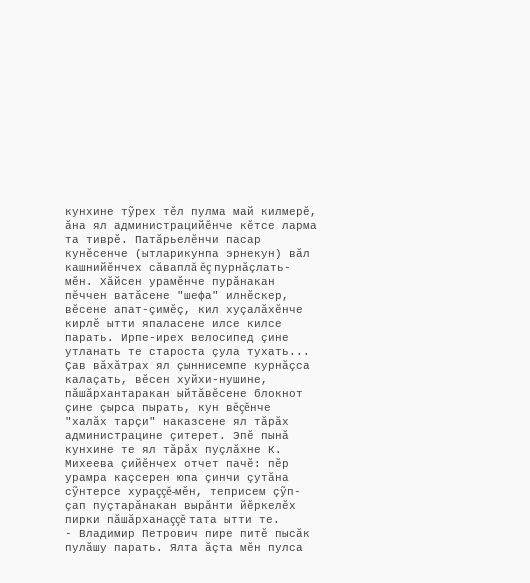кунхине тỹрех тĕл пулма май килмерĕ, ăна ял администрацийĕнче кĕтсе ларма та тиврĕ. Патăрьелĕнчи пасар кунĕсенче (ытларикунпа эрнекун) вăл кашнийĕнчех сăваплă ĕç пурнăçлать-мĕн. Хăйсен урамĕнче пурăнакан пĕччен ватăсене "шефа" илнĕскер, вĕсене апат-çимĕç, кил хуçалăхĕнче кирлĕ ытти япаласене илсе килсе парать. Ирпе-ирех велосипед çине утланать те староста çула тухать...
Çав вăхăтрах ял çыннисемпе курнăçса калаçать, вĕсен хуйхи-нушине, пăшăрхантаракан ыйтăвĕсене блокнот çине çырса пырать, кун вĕçĕнче "халăх тарçи" наказсене ял тăрăх администрацине çитерет. Эпĕ пынă кунхине те ял тăрăх пуçлăхне К. Михеева çийĕнчех отчет пачĕ: пĕр урамра каçсерен юпа çинчи çутăна сỹнтерсе хураççĕ-мĕн, теприсем çỹп-çап пуçтарăнакан вырăнти йĕркелĕх пирки пăшăрханаççĕ тата ытти те.
- Владимир Петрович пире питĕ пысăк пулăшу парать. Ялта ăçта мĕн пулса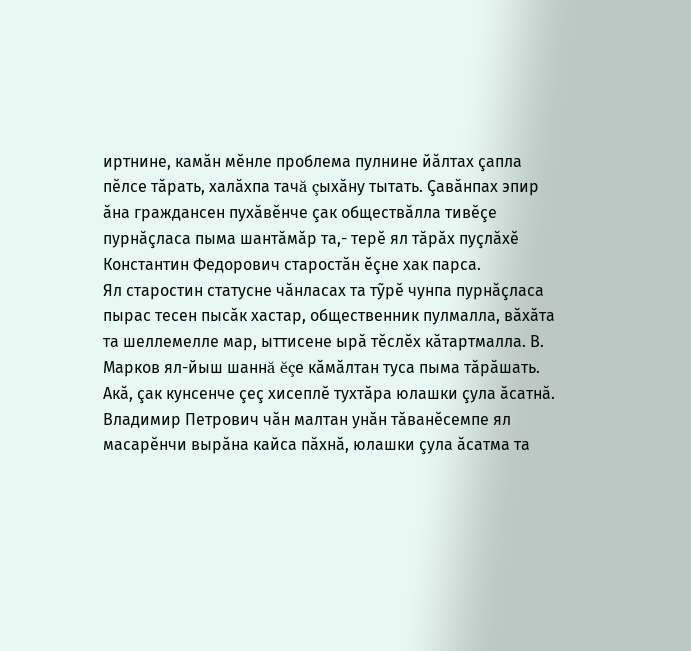иртнине, камăн мĕнле проблема пулнине йăлтах çапла пĕлсе тăрать, халăхпа тачă çыхăну тытать. Çавăнпах эпир ăна граждансен пухăвĕнче çак обществăлла тивĕçе пурнăçласа пыма шантăмăр та,- терĕ ял тăрăх пуçлăхĕ Константин Федорович старостăн ĕçне хак парса.
Ял старостин статусне чăнласах та тỹрĕ чунпа пурнăçласа пырас тесен пысăк хастар, общественник пулмалла, вăхăта та шеллемелле мар, ыттисене ырă тĕслĕх кăтартмалла. В. Марков ял-йыш шаннă ĕçе кăмăлтан туса пыма тăрăшать. Акă, çак кунсенче çеç хисеплĕ тухтăра юлашки çула ăсатнă. Владимир Петрович чăн малтан унăн тăванĕсемпе ял масарĕнчи вырăна кайса пăхнă, юлашки çула ăсатма та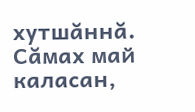хутшăннă. Сăмах май каласан,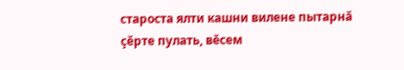староста ялти кашни вилене пытарнă çĕрте пулать, вĕсем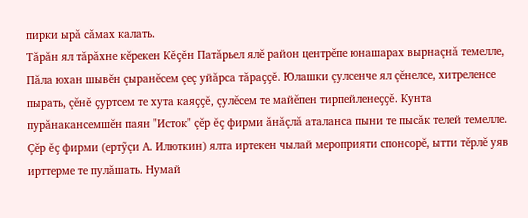пирки ырă сăмах калать.
Тăрăн ял тăрăхне кĕрекен Кĕçĕн Патăрьел ялĕ район центрĕпе юнашарах вырнаçнă темелле, Пăла юхан шывĕн çыранĕсем çеç уйăрса тăраççĕ. Юлашки çулсенче ял çĕнелсе, хитреленсе пырать, çĕнĕ çуртсем те хута каяççĕ, çулĕсем те майĕпен тирпейленеççĕ. Кунта пурăнакансемшĕн паян "Исток" çĕр ĕç фирми ăнăçлă аталанса пыни те пысăк телей темелле. Çĕр ĕç фирми (ертỹçи А. Илюткин) ялта иртекен чылай мероприяти спонсорĕ, ытти тĕрлĕ уяв ирттерме те пулăшать. Нумай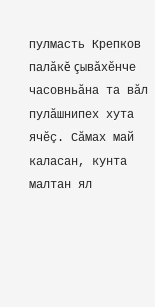пулмасть Крепков палăкĕ çывăхĕнче часовньăна та вăл пулăшнипех хута ячĕç. Сăмах май каласан, кунта малтан ял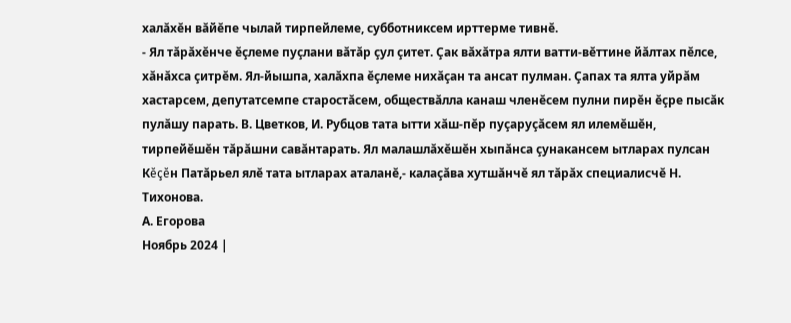халăхĕн вăйĕпе чылай тирпейлеме, субботниксем ирттерме тивнĕ.
- Ял тăрăхĕнче ĕçлеме пуçлани вăтăр çул çитет. Çак вăхăтра ялти ватти-вĕттине йăлтах пĕлсе, хăнăхса çитрĕм. Ял-йышпа, халăхпа ĕçлеме нихăçан та ансат пулман. Çапах та ялта уйрăм хастарсем, депутатсемпе старостăсем, обществăлла канаш членĕсем пулни пирĕн ĕçре пысăк пулăшу парать. В. Цветков, И. Рубцов тата ытти хăш-пĕр пуçаруçăсем ял илемĕшĕн, тирпейĕшĕн тăрăшни савăнтарать. Ял малашлăхĕшĕн хыпăнса çунакансем ытларах пулсан Кĕçĕн Патăрьел ялĕ тата ытларах аталанĕ,- калаçăва хутшăнчĕ ял тăрăх специалисчĕ Н. Тихонова.
А. Егорова
Ноябрь 2024 |